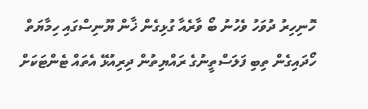ހޮނިހިރު ދުވަހު ވެހުނު ބޯ ވާރެއާ ގުޅިގެން ޚާން ޔޫނިސްގައި ހިމާޔަތް ހޯދައިގެން ތިބި ފަލަސްތީނުގެ ރައްޔިތުން ދިރިއުޅޭ އެތައް ޓެންޓަކަށް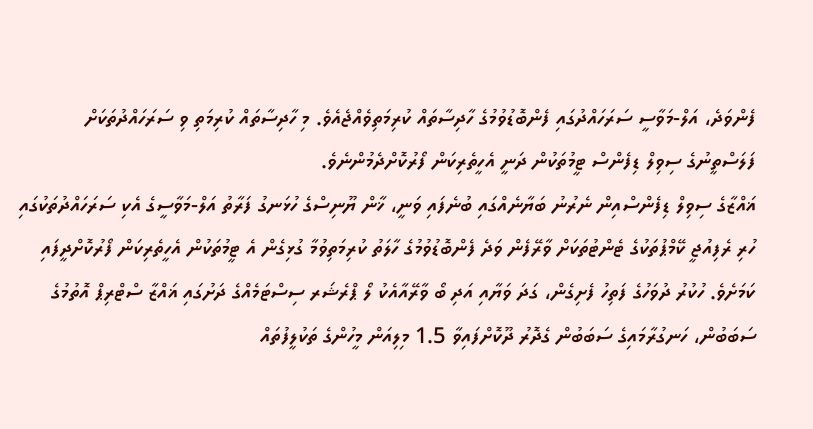ފެންވަދެ، އަލް-މަވާސީ ސަރަހައްދުގައި ފެންބޮޑުވުމުގެ ހާދިސާތައް ކުރިމަތިވެއްޖެއެވެ. މި ހާދިސާތައް ކުރިމަތި ވި ސަރަހައްދުތަކަށް ފަލަސްތީނުގެ ސިވިލް ޑިފެންސް ޓީމުތަކުން ދަނީ އެހީތެރިކަން ފޯރުކޮށްދެމުންނެވެ.
ޣައްޒާގެ ސިވިލް ޑިފެންސްއިން ނެރުނު ބަޔާނެއްގައި ބުނެފައި ވަނީ، ޚާން ޔޫނިސްގެ ހުޅަނގު ފަރާތު އަލް-މަވާސީގެ އެކި ސަރަހައްދުތަކުގައި ހުރި ރެފިއުޖީ ކޭމްޕުތަކުގެ ޓެންޓުތަކަށް ވާރޭފެން ވަދެ ފެންބޮޑުވުމުގެ ހާލަތު ކުރިމަތިވުމާ ގުޅިގެން އެ ޓީމުތަކުން އެހީތެރިކަން ފޯރުކޮށްދީފައި ކަމަށެވެ. ހުކުރު ދުވަހުގެ ފަތިހު ފެށިގެން، ގަދަ ވަޔާއި އަދި ބޯ ވާރޭއާއެކު ލޯ ޕްރެޝަރ ސިސްޓަމެއްގެ ދަށުގައި ޣައްޒާ ސްޓްރިޕް އޮތުމުގެ ސަބަބުން، ހަނގުރާމައިގެ ސަބަބުން ގެދޮރު ދޫކޮށްފައިވާ 1.5 މިލިއަން މީހުންގެ ތަކުލީފުތައް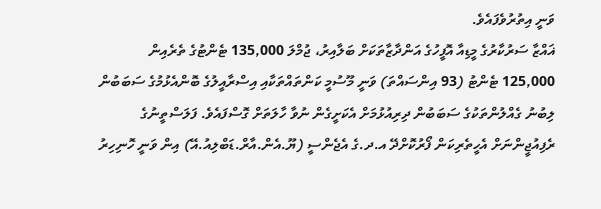ވަނީ އިތުރުވެފައެވެ.
ޣައްޒާ ސަރުކާރުގެ މީޑިއާ އޮފީހުގެ އަންދާޒާތަކަށް ބަލާއިރު، ޖުމްލަ 135,000 ޓެންޓުގެ ތެރެއިން 125,000 ޓެންޓު (93 އިންސައްތަ) ވަނީ މޫސުމީ ކަންތައްތަކާއި އިސްރާއީލުގެ ބޮންއެޅުމުގެ ސަބަބުން ލިބުނު ގެއްލުންތަކުގެ ސަބަބުން ދިރިއުޅުމަށް އެކަށީގެން ނުވާ ހާލަތަށް ގޮސްފައެވެ. ފަލަސްތީނުގެ ރެފިއުޖީންނަށް އެހީތެރިކަން ފޯރުކޮށްދޭ އ.ދ.ގެ އެޖެންސީ (ޔޫ.އެން.އާރް.ޑަބްލިއު.އޭ) އިން ވަނީ ހޮނިހިރު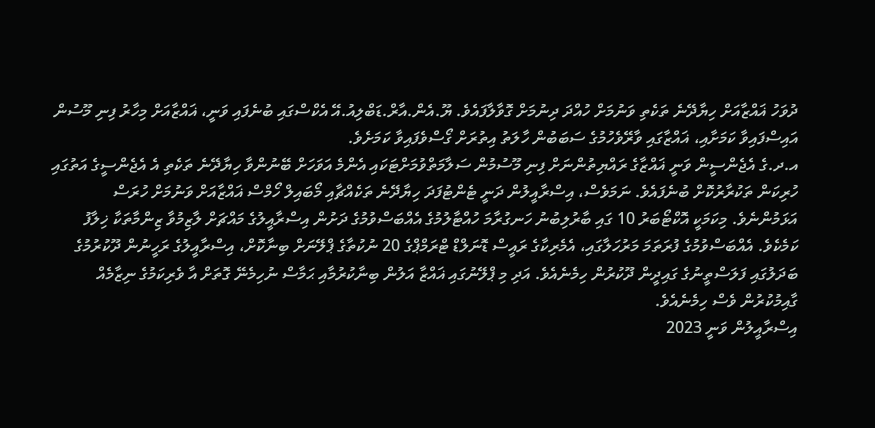ދުވަހު ޣައްޒާއަށް ހިޔާދޭނެ ތަކެތި ވަނުމަށް ހުއްދަ ދިނުމަށް ގޮވާލާފައެވެ. ޔޫ.އެން.އާރް.ޑަބްލިއު.އޭ އެކްސްގައި ބުނެފައި ވަނީ، ޣައްޒާއަށް މިހާރު ފިނި މޫސުން އައިސްފައިވާ ކަމަށާއި، ޣައްޒާގައި ވާރޭވެހުމުގެ ސަބަބުން ހާލަތު އިތުރަށް ގޯސްވެފައިވާ ކަމަށެވެ.
އ.ދ.ގެ އެޖެންސީން ވަނީ ޣައްޒާގެ ރައްޔިތުންނަށް ފިނި މޫސުމުން ސަލާމަތްވުމަށްޓަކައި އެންމެ އަވަހަށް ބޭނުންވާ ހިޔާދޭނެ ތަކެތި އެ އެޖެންސީގެ އަތުގައި ހުރިކަން ތަކުރާރުކޮށް ބުނެފައެވެ. ނަމަވެސް، އިސްރާއީލުން ދަނީ ޓެންޓުފަދަ ހިޔާދޭނެ ތަކެއްޗާއި މޯބައިލް ހޯމްސް ޣައްޒާއަށް ވަނުމަށް ހުރަސް އަޅަމުންނެވެ. މިކަމަކީ އޮކްޓޯބަރު 10 ގައި ބާރުލިބުނު ހަނގުރާމަ ހުއްޓާލުމުގެ އެއްބަސްވުމުގެ ދަށުން އިސްރާއީލުގެ މައްޗަށް ލާޒިމުވާ ޒިންމާތަކާ ޚިލާފު ކަމެކެވެ. އެއްބަސްވުމުގެ ފުރަތަމަ މަރުހަލާގައި، އެމެރިކާގެ ރައީސް ޑޮނަލްޑް ޓްރަމްޕްގެ 20 ނުކުތާގެ ޕްލޭނަށް ބިނާކޮށް، އިސްރާއީލުގެ ރަހީނުން ދޫކުރުމުގެ ބަދަލުގައި ފަލަސްތީނުގެ ގައިދީން ދޫކުރުން ހިމެނެއެވެ. އަދި މި ޕްލޭނުގައި ޣައްޒާ އަލުން ބިނާކުރުމާއި ޙަމާސް ނުހިމެނޭ ގޮތަށް އާ ވެރިކަމުގެ ނިޒާމެއް ގާއިމުކުރުން ވެސް ހިމެނެއެވެ.
އިސްރާއީލުން ވަނީ 2023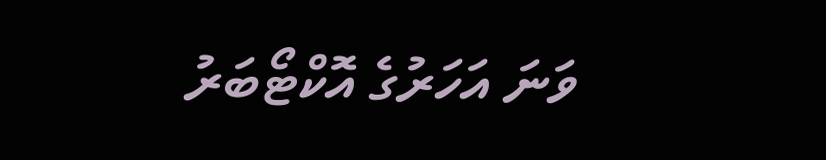ވަނަ އަހަރުގެ އޮކްޓޯބަރު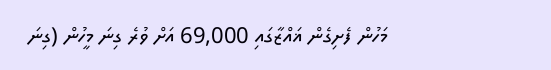މަހުން ފެށިގެން ޣައްޒާގައި 69,000 އަށް ވުރެ ގިނަ މީހުން (ގިނަ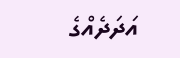އަދަދެއްގެ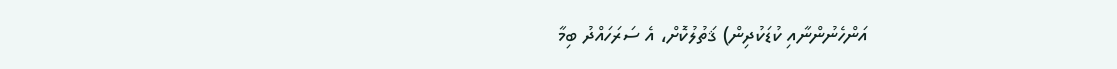އަންހެނުންނާއި ކުޑަކުދިން) ޤަތުލުކޮށް، އެ ސަރަހައްދު ބިމާ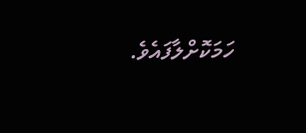ހަމަކޮށްލާފައެވެ.